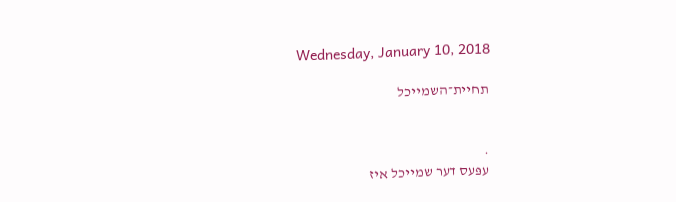Wednesday, January 10, 2018

תחיית־השמייכל


.
עפּעס דער שמייכל איז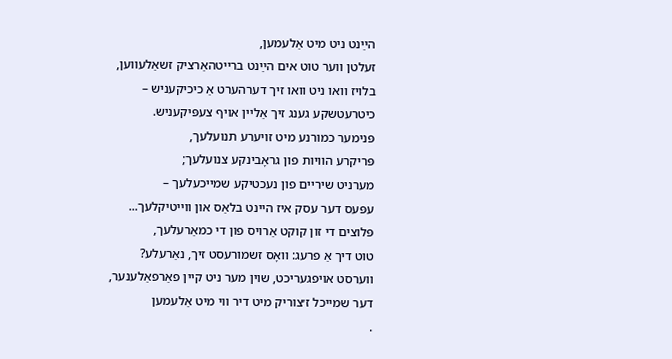הײַנט ניט מיט אַלעמען,
זעלטן ווער טוט אים הײַנט ברייטהאַרציק זשאַלעווען,
בלויז וואו ניט וואו זיך דערהערט אַ כיכיקעניש –
כיטרעטשקע גענג זיך אַליין אויף צעפּיקעניש.
פּנימער כמורנע מיט זויערע תנועלעך,
פּריקרע הוויות פון גראָבינקע צנועלעך;
מערניט שיריים פון נעכטיקע שמייכעלעך –
עפּעס דער עסק איז היינט בלאַס און ווייטיקלעך...
פּלוצים די זון קוקט אַרויס פון די כמאַרעלעך,
טוט דיך אַ פרעג: וואָס זשמורעסט זיך, נאַרעלע?
ווערסט אויפגעריכט, שוין מער ניט קיין פאַרפאַלענער,
דער שמייכל ז׳צוריק מיט דיר ווי מיט אַלעמען
.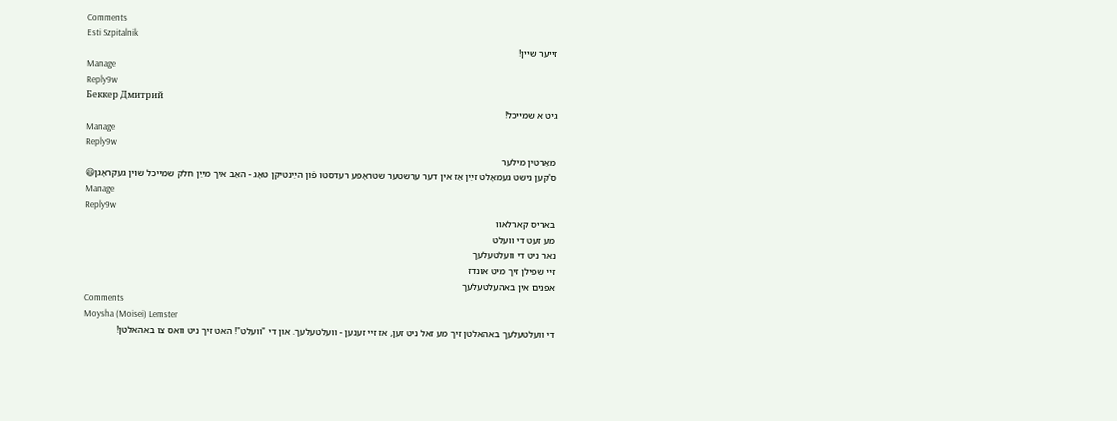Comments
Esti Szpitalnik
זייער שיין!
Manage
Reply9w
Беккер Дмитрий
גיט א שמייכל!
Manage
Reply9w
מאַרטין מילער
ס'קען נישט געמאָלט זײַן אַז אין דער ערשטער שטראָפּע רעדסטו פֿון הײַנטיקן טאָג - האַב איך מײַן חלק שמײכל שױן געקראָגן😃
Manage
Reply9w
באריס קארלאוו
מע זעט די וועלט
נאר ניט די וועלטעלעך
זיי שפילן זיך מיט אונדז
אפנים אין באהעלטעלעך
Comments
Moysha (Moisei) Lemster
די וועלטעלעך באהאלטן זיך מע זאל ניט זען, אז זיי זענען - וועלטעלעך. און די "וועלט"! האט זיך ניט וואס צו באהאלטן!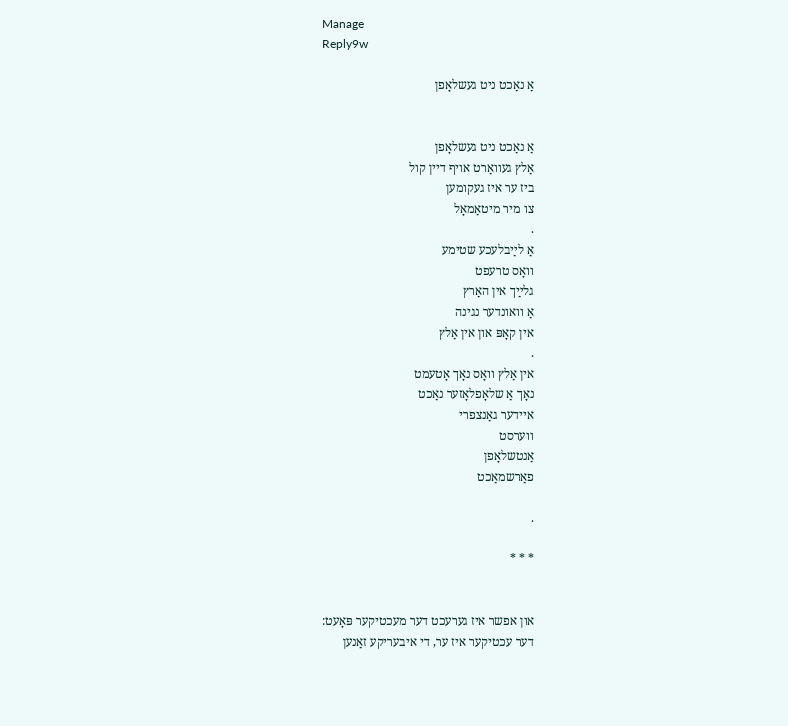Manage
Reply9w

אַ נאַכט ניט געשלאָפן


אַ נאַכט ניט געשלאָפן
אַלץ געוואַרט אויף דיין קול
ביז ער איז געקומען
צו מיר מיטאַמאָל
.
אַ לײַבלעכע שטימע
וואָס טרעפט
גלײַך אין האַרץ
אַ וואונדער נגינה
אין קאָפּ און אין אַלץ
.
אין אַלץ וואָס נאָך אָטעמט
נאָך אַ שלאָפלאָזער נאַכט
איידער גאַנצפרי
ווערסט
אַנטשלאָפן
פאַרשמאַכט

.

* * *


און אפשר איז גערעכט דער מעכטיקער פּאָעט:
דער עכטיקער איז ער, די איבעריקע זאַנען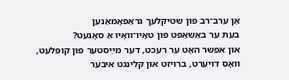אַן ערב־רב פון שטיקלעך גראַפאָמאַנען
בעת ער באַשאַפט פון טאָיו־וואָיו אַ סאָנעט?
און אפשר האָט ער רעכט, דער מײַסטער פון קופּלעט,
וואָס דויערט, ברויזט און קלינגט איבער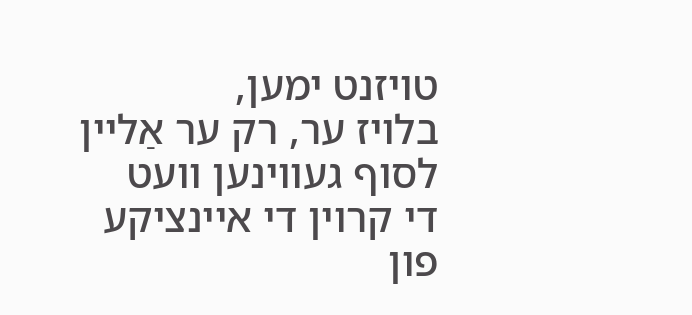טויזנט ימען,
בלויז ער, רק ער אַליין לסוף געווינען וועט
די קרוין די איינציקע פון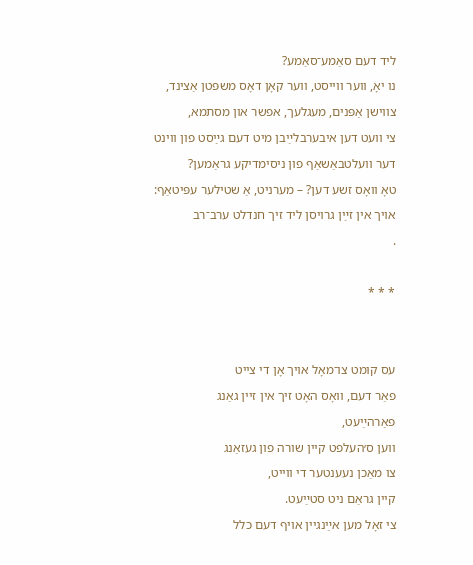ליד דעם סאַמע־סאַמע?
נו יאָ, ווער ווייסט, ווער קאָן דאָס משפּטן אַצינד,
צווישן אַפּנים, מעגלעך, אפשר און מסתמא,
צי וועט דען איבערבלײַבן מיט דעם גײַסט פון ווינט
דער וועלטבאַשאַף פון ניסימדיקע גראַמען?
טאָ וואָס זשע דען? – מערניט, אַ שטילער עפּיטאַף:
אויך אין זײַן גרויסן ליד זיך חנדלט ערב־רב
.

* * *


עס קומט צו־מאָל אויך אָן די צייט
פאַר דעם, וואָס האָט זיך אין זיין גאַנג
פאַרהײַעט,
ווען ס׳העלפט קיין שורה פון געזאַנג
צו מאַכן נעענטער די ווייט,
קיין גראַם ניט סטײַעט.
צי זאָל מען אײַנגיין אויף דעם כלל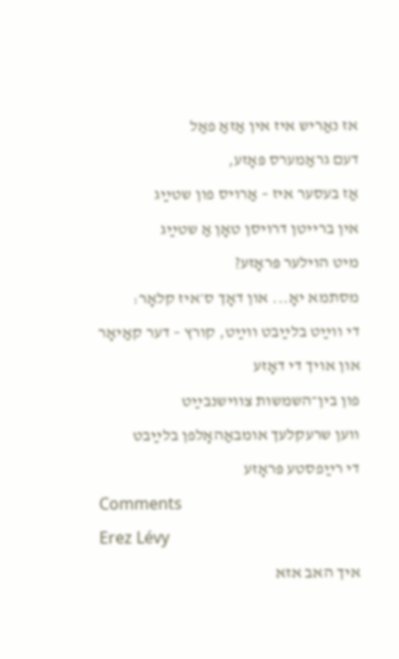אז נאַריש איז אין אַזאַ פאַל
דעם גראַמערס פּאָזע,
אַז בעסער איז – אַרויס פון שטײַג
אין ברייטן דרויסן טאָן אַ שטײַג
מיט הוילער פּראָזע?
מסתמא יאָ... און דאָך ס׳איז קלאָר:
די ווײַט בלײַבט ווײַט, קורץ – דער קאַיאָר
און אויך די דאָזע
פון בין־השמשות צווישנבײַט
ווען שרעקלעך אומבאַהאָלפן בלײַבט
די רײַפסטע פּראָזע
Comments
Erez Lévy
איך האב אזא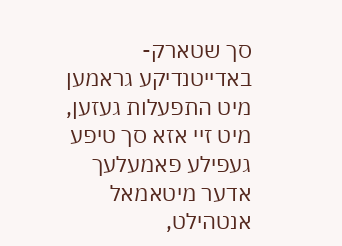סך שטארק-באדייטנדיקע גראמען מיט התפעלות געזען, מיט זיי אזא סך טיפע געפילע פאמעלעך אדער מיטאמאל אנטהילט,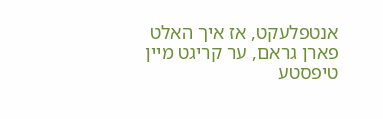אנטפלעקט, אז איך האלט פארן גראם, ער קריגט מיין טיפסטע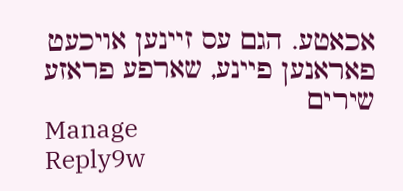אכאטע. הגם עס זיינען אויכעט פאראנען פיינע, שארפע פראזע שירים
Manage
Reply9w